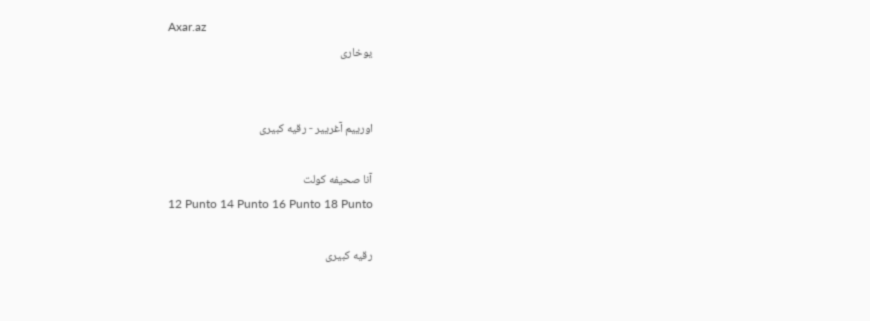Axar.az
یوخاری


اورييم آغريير - رقیه کبیری

آنا صحیفه کولت
12 Punto 14 Punto 16 Punto 18 Punto

رقیه کبیری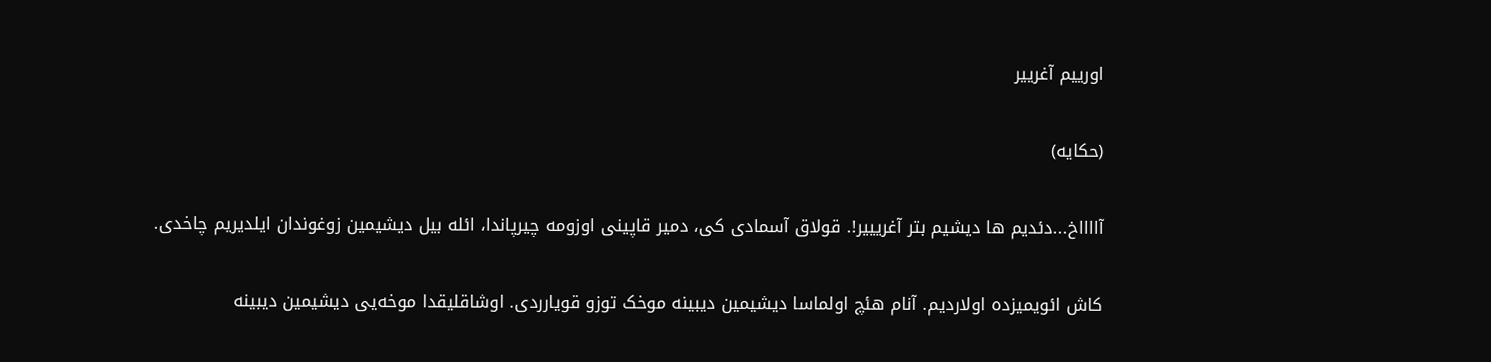اورييم آغريير

(حکایه)

آااااخ...دئدیم ها دیشیم بتر آغریییر!. قولاق آسمادی کی، دمیر قاپینی اوزومه چیرپاندا، ائله بیل دیشیمین زوغوندان ایلدیریم چاخدی.

کاش ائویمیزده اولاردیم. آنام هئچ اولماسا دیشیمین دیبینه موخک توزو قویارردی. اوشاقلیقدا موخه‌یی دیشیمین دیبینه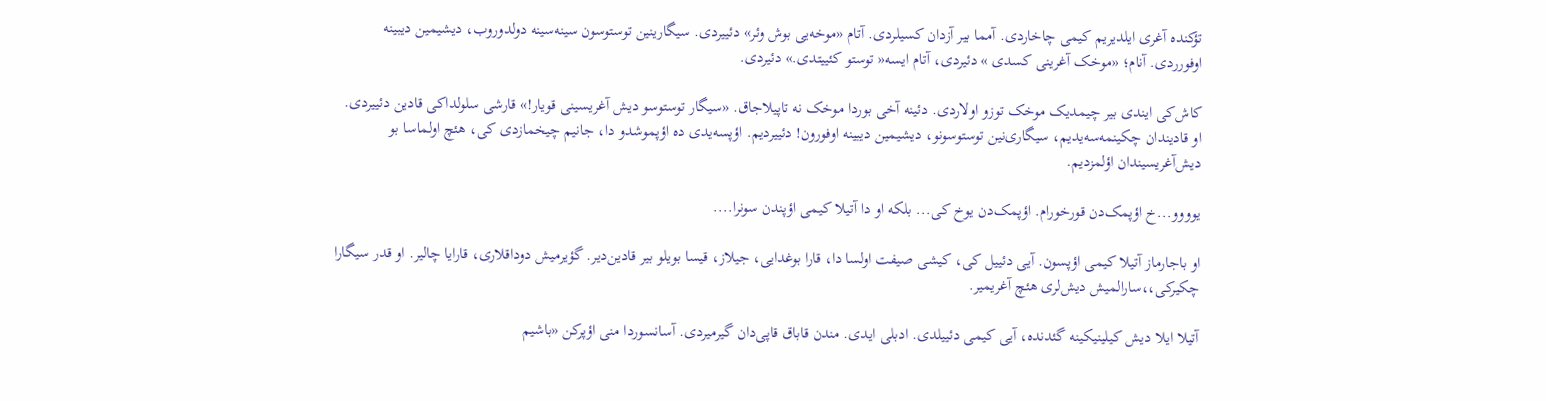تؤکنده آغری ایلدیریم کیمی چاخاردی. آمما بیر آزدان کسیلردی. آتام «موخه‌یی بوش وئر» دئییردی. سیگارینین توستوسون سینه‌سینه دولدوروب، دیشیمین دیبینه اوفورردی. آنام؛ «موخک آغرینی کسدی » دئیردی، آتام ایسه« توستو کئییتدی.» دئیردی.

کاش‌کی ایندی بیر چیمدیک موخک توزو اولاردی. دئینه آخی بوردا موخک نه تاپیلاجاق. «سیگار توستوسو دیش آغریسینی قویار!» قارشی سلولدا‌کی قادین دئییردی. او قادیندان چکینمه‌سه‌یدیم، سیگاری‌نین توستوسونو، دیشیمین دیبینه اوفورون! دئییردیم. اؤپسه‌یدی ده اؤپموشدو دا، جانیم چیخمازدی کی، هئچ اولماسا بو دیش‌آغریسیندان اؤلمزدیم.

یوووو...خ اؤپمک‌دن قورخورام. اؤپمک‌دن یوخ کی... بلکه او دا آتیلا کیمی اؤپندن سونرا....

او باجارماز آتیلا کیمی اؤپسون. آیی دئییل کی، کیشی صیفت اولسا دا، قارا بوغدایی، جیلاز، قیسا بویلو بیر قادین‌دیر. گؤیرمیش دوداقلاری، قارایا چالیر. او قدر سیگارا چکیرکی،،سارالمیش دیش‌لری هئچ آغریمیر.

آتیلا ایلا دیش کیلینیکینه گئدنده، آیی کیمی دئییلدی. ادبلی ایدی. مندن قاباق قاپی‌دان گیرمیردی. آسانسوردا منی اؤپرکن «باشیم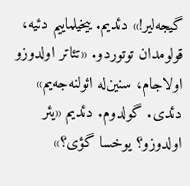گیجه‌لیر!» دئدیم. ییخیلماییم دئیه، قولومدان توتوردو. «تئاتر اولدوزو اولاجام، سنین‌له ائولنه‌جه‌یم» دئدی. گولدوم. دئدیم «یئر اولدوزو؟ یوخسا گؤی؟»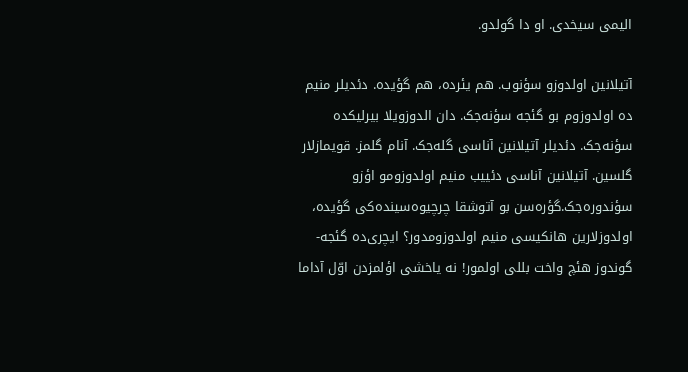الیمی سیخدی. او دا گولدو.

آتیلانین اولدوزو سؤنوب. هم یئرده، هم گؤیده. دئدیلر منیم ده اولدوزوم بو گئجه سؤنه‌جک. دان الدوزویلا بیرلیکده سؤنه‌جک. دئدیلر آتیلانین آناسی گله‌جک. آنام گلمز. قویمازلار گلسین. آتیلانین آناسی دئییب منیم اولدوزومو اؤزو سؤندوره‌جک.گؤره‌سن بو آتوشقا چرچیوه‌سینده‌کی گؤیده، اولدوزلارین هانکیسی منیم اولدوزومدور؟ ایچری‌ده گئجه-گوندوز هئچ واخت بللی اولمور! نه یاخشی اؤلمزدن اوّل آداما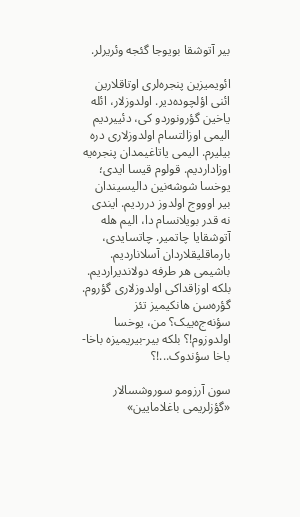بیر آتوشقا بویوجا گئجه وئریرلر.

ائویمیزین پنجره‌لری اوتاقلارین ائنی اؤلچوده‌دیر. اولدوزلار، ائله یاخین گؤرونوردو کی، دئییردیم الیمی اوزالتسام اولدوزلاری دره بیلیرم. الیمی یاتاغیمدان پنجره‌یه اوزاداردیم. قولوم قیسا‌ ایدی؛ یوخسا شوشه‌نین دالیسیندان بیر اوووج اولدوز در‌ردیم. ایندی نه قدر بویلانسام دا، الیم هله آتوشقایا چاتمیر. چاتسایدی، بارماقلیقلاردان آسلاناردیم. باشیمی هر طرفه دولاندیراردیم. بلکه اوزاقداکی اولدوزلاری گؤروم. گؤره‌سن هانکیمیز تئز سؤنه‌ج‌ه‌ییک؟ من، یوخسا اولدوزوم!؟ بلکه بیر-بیریمیزه باخا-باخا سؤندوک...!؟

سون آرزومو سوروشسالار «گؤزلریمی باغلامایین»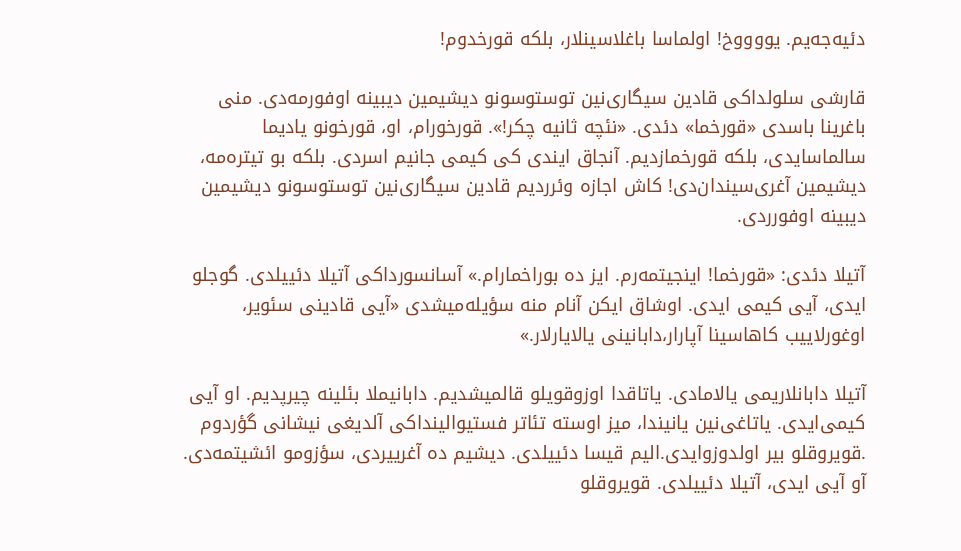دئیه‌جه‌یم. یووووخ! اولماسا باغلاسینلار، بلکه قورخدوم!

قارشی سلولداکی قادین سیگاری‌نین توستوسونو دیشیمین دیبینه اوفورمه‌دی. منی باغرینا باسدی «قورخما» دئدی. «نئچه ثانیه چکر!». قورخورام، او، قورخونو یادیما سالماسایدی، بلکه قورخمازدیم. آنجاق ایندی کی کیمی جانیم اسردی. بلکه بو تیتره‌مه، دیشیمین آغری‌سیندان‌دی! کاش اجازه وئرردیم قادین سیگاری‌نین توستوسونو دیشیمین دیبینه اوفورردی.

آتیلا دئدی: «قورخما! اینجیتمه‌رم. ایز ده بوراخمارام.» آسانسورداکی آتیلا دئییلدی. گوجلو ایدی، آیی کیمی ایدی. اوشاق‌ ایکن آنام منه سؤیله‌میشدی «آیی‌ قادینی سئویر، اوغورلاییب کاهاسینا آپارار،دابانینی یالایارلار.»

آتیلا دابانلاریمی یالامادی. یاتاقدا اوزو‌قویلو قالمیشدیم. دابانیملا بئلینه چیرپدیم. او آیی کیمی‌ایدی. یاتاغی‌نین یانیندا، میز اوسته تئاتر فستیوالینداکی آلدیغی نیشانی گؤردوم .قویروقلو بیر اولدوزوایدی.الیم قیسا دئییلدی. دیشیم‌ ده آغرییردی، سؤزومو ائشیتمه‌دی. آو آیی ایدی، آتیلا دئییلدی. قویروقلو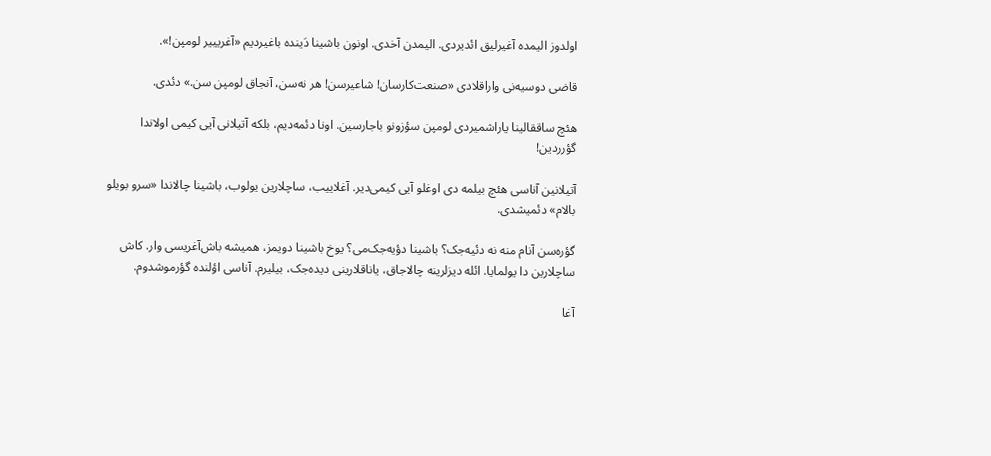اولدوز الیمده آغیرلیق ائدیردی. الیمدن آخدی. اونون باشینا دَینده باغیردیم «آغریییر لومپن!».

قاضی دوسیه‌نی واراقلادی «صنعت‌کارسان! شاعیرسن! هر نه‌سن، آنجاق لومپن سن.» دئدی.

هئچ ساققالینا یاراشمیردی لومپن سؤزونو باجارسین. اونا دئمه‌دیم، بلکه آتیلانی آیی کیمی اولاندا گؤرردین!

آتیلانین آناسی هئچ بیلمه دی اوغلو آیی کیمی‌دیر. آغلاییب، ساچلارین یولوب، باشینا چالاندا «سرو بویلو بالام» دئمیشدی.

گؤره‌سن آنام منه نه دئیه‌جک؟ باشینا دؤیه‌جک‌می؟ یوخ باشینا دویمز، همیشه باش‌آغریسی وار. کاش ساچلارین دا یولمایا. ائله دیزلرینه چالاجاق، یاناقلارینی دیده‌جک، بیلیرم. آناسی اؤلنده گؤرموشدوم.

آغا‌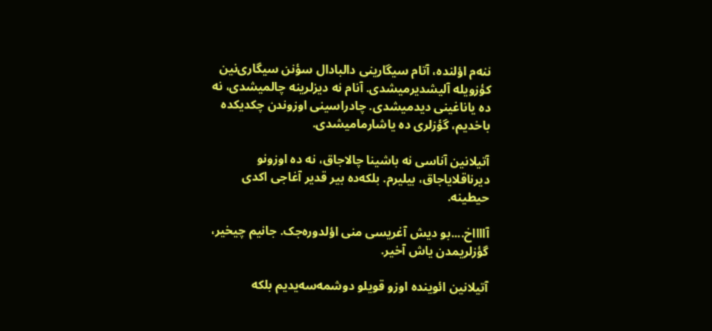ننه‌م اؤلنده، آتام سیگارینی دالبادال سؤنن سیگاری‌نین کؤزویله آلیشدیرمیشدی. آنام نه دیزلرینه چالمیشدی، نه ده یاناغینی دیدمیشدی. چادراسینی اوزوندن چکدیکده باخدیم، گؤزلری ده یاشارمامیشدی.

آتیلانین آناسی نه باشینا چالاجاق، نه ده اوزونو دیرناقلایاجاق، بیلیرم. بلکه‌ده بیر قدیر آغاجی اکدی حیطینه.

آااااخ....بو دیش آغریسی منی اؤلدوره‌جک. جانیم چیخیر، گؤزلریمدن یاش آخیر.

آتیلانین ائوینده اوزو قویلو دوشمه‌سه‌یدیم بلکه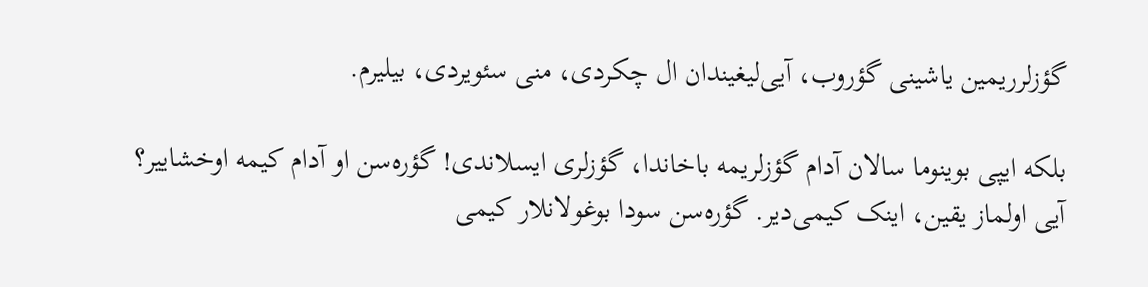گؤزلرریمین یاشینی گؤروب، آیی‌لیغیندان ال چکردی، منی سئویردی، بیلیرم.

بلکه ایپی بوینوما سالان آدام گؤزلریمه باخاندا، گؤزلری ایسلاندی! گؤره‌سن او آدام کیمه اوخشاییر؟ آیی اولماز یقین، اینک کیمی‌دیر. گؤره‌سن سودا بوغولانلار کیمی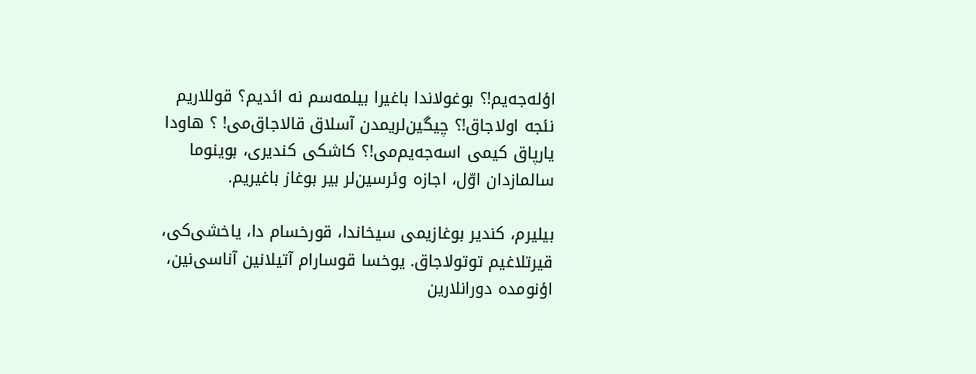اؤله‌جه‌یم!؟ بوغولاندا باغیرا بیلمه‌سم نه ائدیم؟ قوللاریم نئجه اولاجاق!؟ چیگین‌لریمدن آسلاق قالاجاق‌می! ؟ هاودا یارپاق کیمی اسه‌جه‌یم‌می!؟ کاشکی کندیری، بوینوما سالمازدان اوّل، اجازه وئرسین‌لر بیر بوغاز باغیریم.

بیلیرم، کندیر بوغازیمی سیخاندا، قورخسام دا، یاخشی‌کی، قیرتلاغیم توتولاجاق. یوخسا قوسارام آتیلانین آناسی‌نین، اؤنومده دورانلارین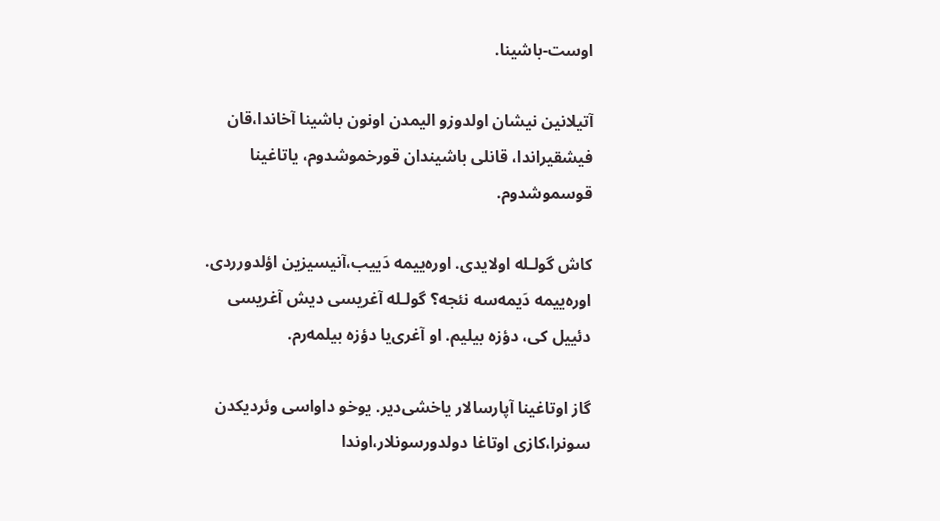اوست-باشینا.

آتیلانین نیشان اولدوزو الیمدن اونون باشینا آخاندا،قان فیشقیراندا، قانلی باشیندان قورخموشدوم، یاتاغینا قوسموشدوم.

کاش گولـله اولایدی. اوره‌ییمه دَییب،آنیسیزین اؤلدورردی. اوره‌ییمه دَیمه‌سه نئجه؟ گولـله آغریسی دیش آغریسی دئییل کی، دؤزه بیلیم. او آغری‌یا دؤزه بیلمه‌رم.

گاز اوتاغینا آپارسالار یاخشی‌دیر. یوخو داواسی وئردیکدن سونرا،کازی اوتاغا دولدورسونلار،اوندا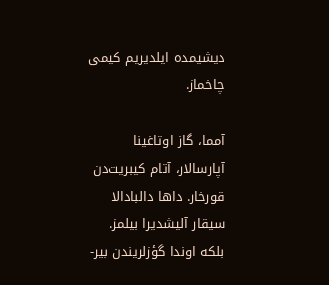دیشیمده ایلدیریم کیمی چاخماز.

آمما، گاز اوتاغینا آپارسالار، آتام کیبریت‌دن قورخار. داها دالبادالا سیقار آلیشدیرا بیلمز. بلکه اوندا گؤزلریندن بیر-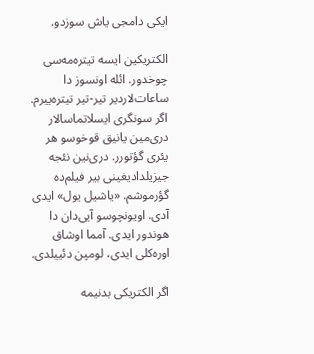ایکی دامجی یاش سوزدو.

الکتریکین ایسه تیتره‌مه‌سی چوخدور. ائله اونسوز دا ساعات‌لاردیر تیر-تیر تیتره‌ییرم. اگر سونگری ایسلاتماسالار دری‌مین یانیق قوخوسو هر یئری گؤتورر. دری‌نین نئجه جیزیلدادیغینی بیر فیلم‌ده گؤرموشم. «یاشیل یول» ایدی آدی. اویونچوسو آیی‌دان دا هوندور‌ ایدی. آمما اوشاق اوره‌کلی ایدی، لومپن دئییلدی.

اگر الکتریکی بدنیمه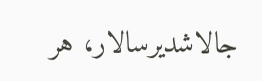جالاشدیرسالار، هر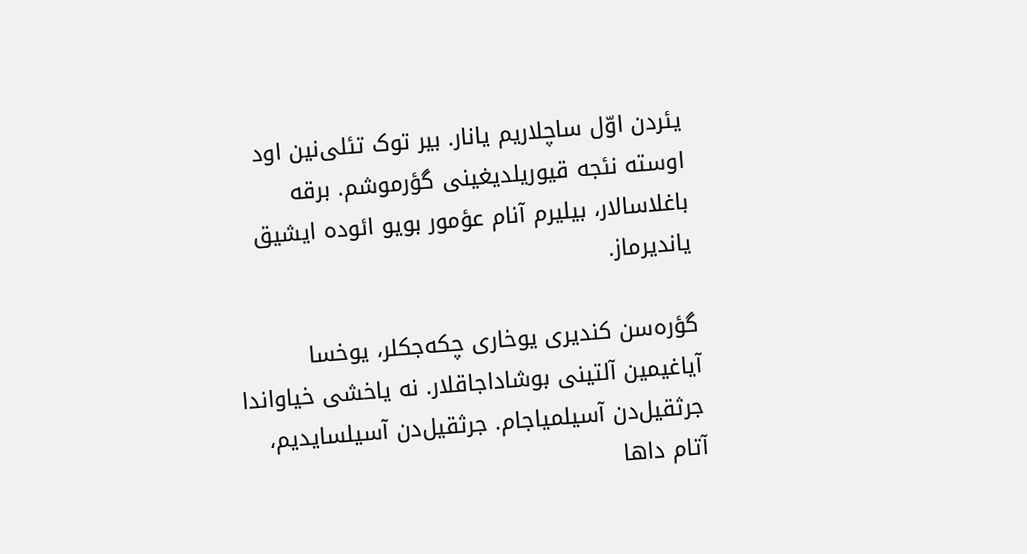یئردن اوّل ساچلاریم یانار. بیر توک تئلی‌نین اود اوسته نئجه قیوریلدیغینی گؤرموشم. برقه باغلاسالار، بیلیرم آنام عؤمور بویو ائوده ایشیق یاندیرماز.

گؤره‌سن کندیری یوخاری چکه‌جکلر، یوخسا آیاغیمین آلتینی بوشاداجاقلار. نه یاخشی خیاواندا جرثقیل‌دن آسیلمیاجام. جرثقیل‌دن آسیلسایدیم، آتام داها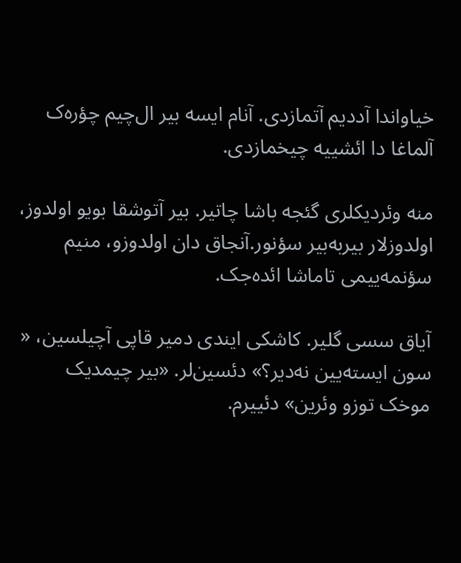خیاواندا آددیم آتمازدی. آنام ایسه بیر ال‌چیم چؤره‌ک آلماغا دا ائشییه چیخمازدی.

منه وئردیکلری گئجه باشا چاتیر. بیر آتوشقا بویو اولدوز، اولدوزلار بیربه‌بیر سؤنور.آنجاق دان اولدوزو، منیم سؤنمه‌ییمی تاماشا ائده‌جک.

آیاق سسی گلیر. کاشکی ایندی دمیر قاپی آچیلسین، « سون ایسته‌یین نه‌دیر؟» دئسین‌لر. «بیر چیمدیک موخک توزو وئرین» دئییرم.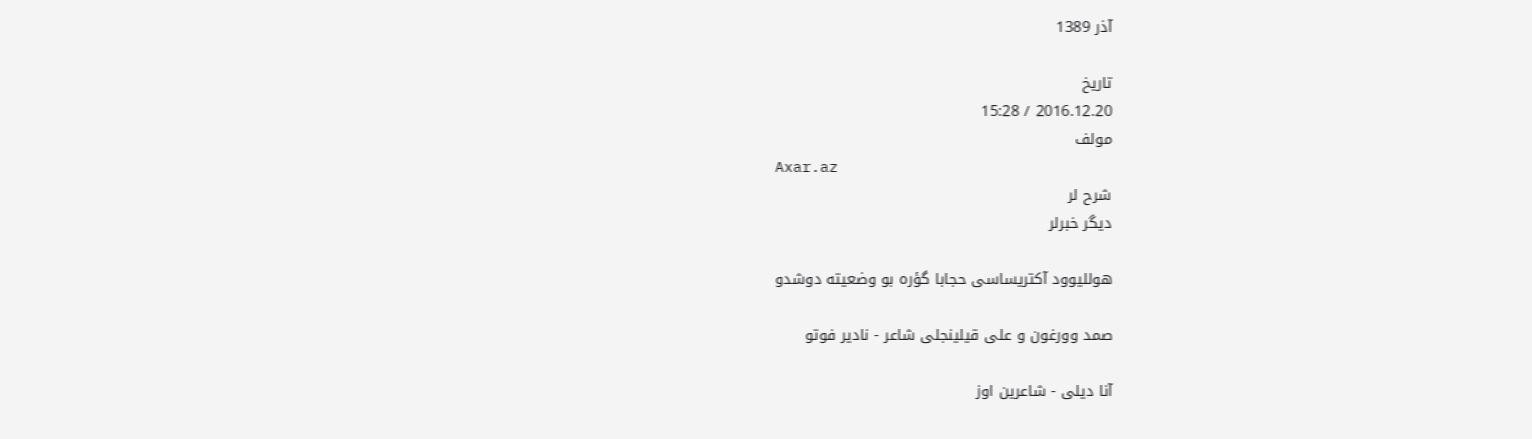آذر 1389

تاریخ
2016.12.20 / 15:28
مولف
Axar.az
شرح لر
دیگر خبرلر

هوللیوود آکتریساسی حجابا گؤره بو وضعیته دوشدو

صمد وورغون و علی قیلینجلی شاعر - نادیر فوتو

آنا دیلی - شاعرین اوز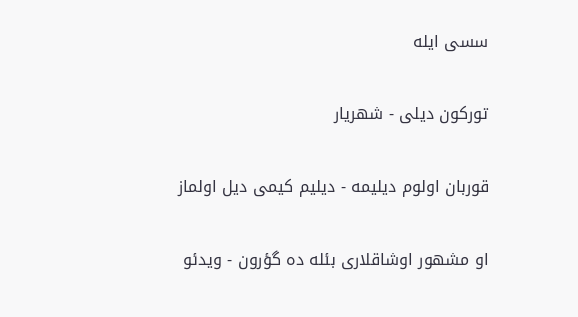سسی ایله

تورکون دیلی - شهریار

قوربان اولوم دیلیمه - دیلیم کیمی دیل اولماز

او مشهور اوشاقلاری بئله ده گؤرون - ویدئو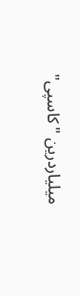میلیاردرین "کاسپی"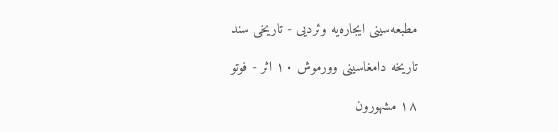مطبعه‌سینی ایجاره‌یه وئردیی - تاریخی سند

تاریخه دامغاسینی وورموش ۱۰ اثر - فوتو

۱۸ مشهورون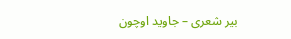بیر شعری – جاوید اوچون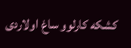کشکه کارلوو ساغ اولاردی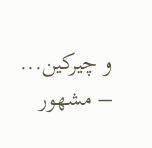و چیرکین... – مشهور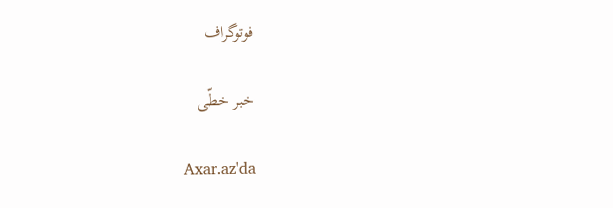فوتوگراف

خبر خطّی

Axar.az'da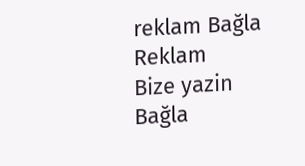reklam Bağla
Reklam
Bize yazin Bağla